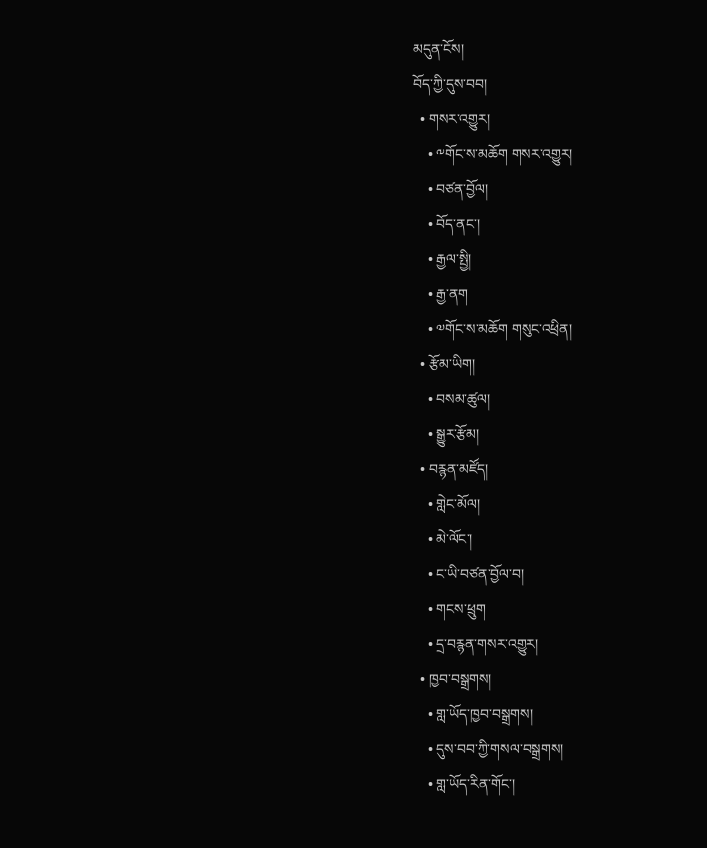མདུན་ངོས།
བོད་ཀྱི་དུས་བབ།
  • གསར་འགྱུར།
    • ༸གོང་ས་མཆོག གསར་འགྱུར།
    • བཙན་བྱོལ།
    • བོད་ནང་།
    • རྒྱལ་སྤྱི།
    • རྒྱ་ནག
    • ༧གོང་ས་མཆོག གསུང་འཕྲིན།
  • རྩོམ་ཡིག།
    • བསམ་ཚུལ།
    • སྒྱུར་རྩོམ།
  • བརྙན་མཛོད།
    • གླེང་མོལ།
    • མེ་ལོང་།
    • ང་ཡི་བཙན་བྱོལ་བ།
    • གངས་ཕྲུག
    • དྲ་བརྙན་གསར་འགྱུར།
  • ཁྱབ་བསྒྲགས།
    • གླ་ཡོད་ཁྱབ་བསྒྲགས།
    • དུས་བབ་ཀྱི་གསལ་བསྒྲགས།
    • གླ་ཡོད་རིན་གོང་།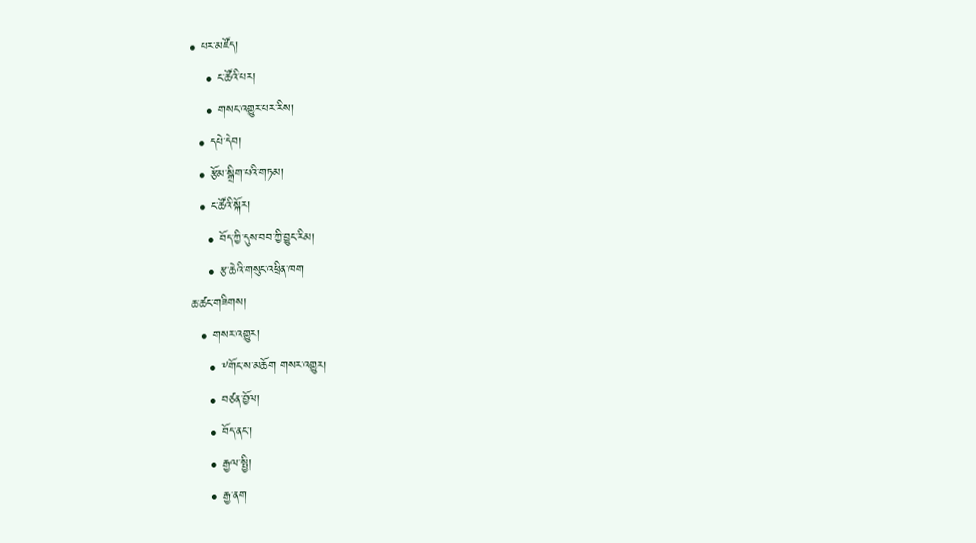• པར་མཛོད།
    • ང་ཚོའི་པར།
    • གསང་འགྱུར་པར་རིས།
  • དཔེ་དེབ།
  • རྩོམ་སྒྲིག་པའི་གཏམ།
  • ང་ཚོའི་སྐོར།
    • བོད་ཀྱི་དུས་བབ་ཀྱི་བྱུང་རིམ།
    • རྩ་ཆེའི་གསུང་འཕྲིན་ཁག
ཆ་ཚང་གཟིགས།
  • གསར་འགྱུར།
    • ༸གོང་ས་མཆོག གསར་འགྱུར།
    • བཙན་བྱོལ།
    • བོད་ནང་།
    • རྒྱལ་སྤྱི།
    • རྒྱ་ནག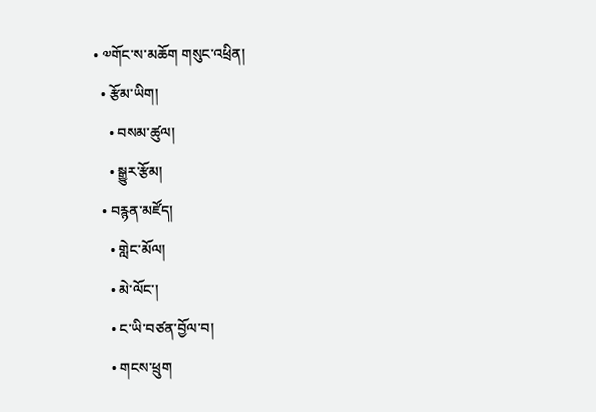• ༧གོང་ས་མཆོག གསུང་འཕྲིན།
  • རྩོམ་ཡིག།
    • བསམ་ཚུལ།
    • སྒྱུར་རྩོམ།
  • བརྙན་མཛོད།
    • གླེང་མོལ།
    • མེ་ལོང་།
    • ང་ཡི་བཙན་བྱོལ་བ།
    • གངས་ཕྲུག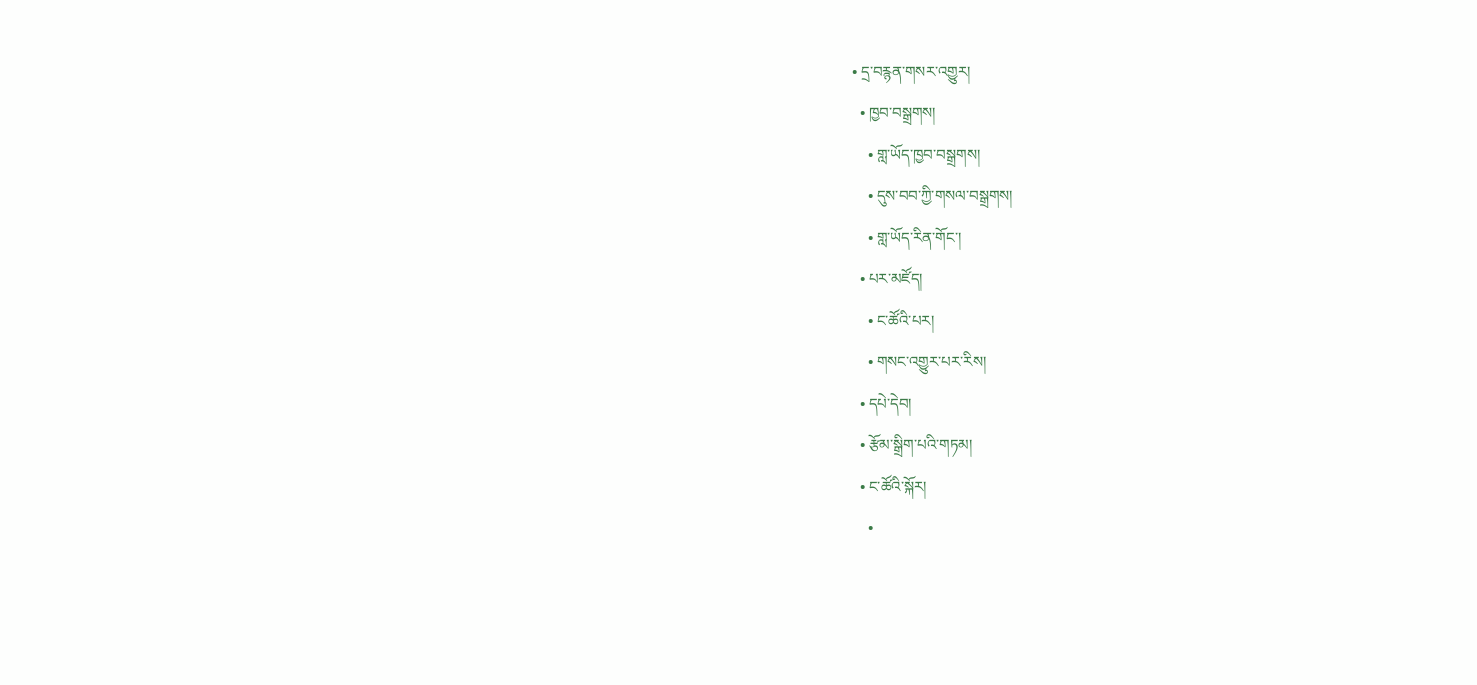• དྲ་བརྙན་གསར་འགྱུར།
  • ཁྱབ་བསྒྲགས།
    • གླ་ཡོད་ཁྱབ་བསྒྲགས།
    • དུས་བབ་ཀྱི་གསལ་བསྒྲགས།
    • གླ་ཡོད་རིན་གོང་།
  • པར་མཛོད།
    • ང་ཚོའི་པར།
    • གསང་འགྱུར་པར་རིས།
  • དཔེ་དེབ།
  • རྩོམ་སྒྲིག་པའི་གཏམ།
  • ང་ཚོའི་སྐོར།
    •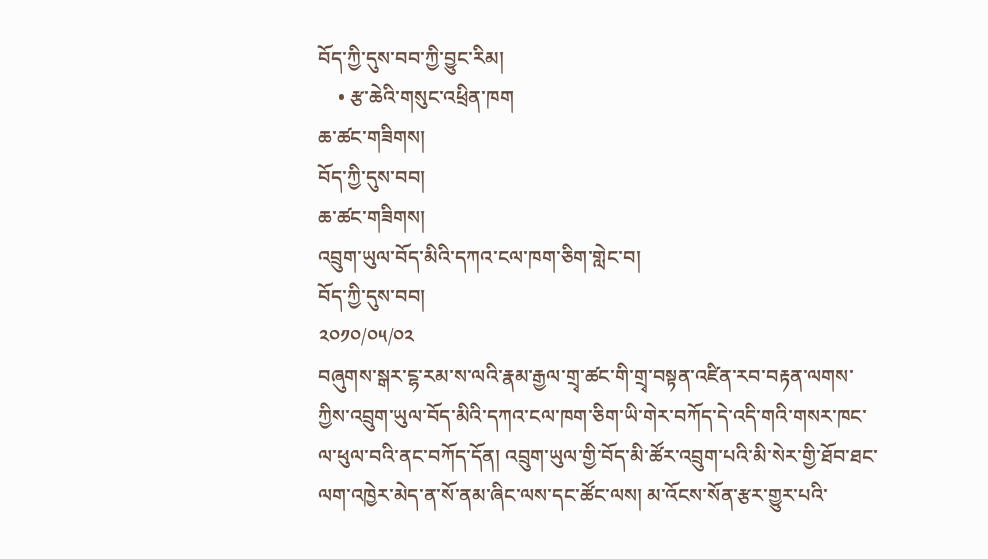བོད་ཀྱི་དུས་བབ་ཀྱི་བྱུང་རིམ།
    • རྩ་ཆེའི་གསུང་འཕྲིན་ཁག
ཆ་ཚང་གཟིགས།
བོད་ཀྱི་དུས་བབ།
ཆ་ཚང་གཟིགས།
འབྲུག་ཡུལ་བོད་མིའི་དཀའ་ངལ་ཁག་ཅིག་གླེང་བ།
བོད་ཀྱི་དུས་བབ།
༢༠༡༠/༠༥/༠༢
བཞུགས་སྒར་ངྷ་རམ་ས་ལའི་རྣམ་རྒྱལ་གྲྭ་ཚང་གི་གྲྭ་བསྟན་འཛིན་རབ་བརྟན་ལགས་ཀྱིས་འབྲུག་ཡུལ་བོད་མིའི་དཀའ་ངལ་ཁག་ཅིག་ཡི་གེར་བཀོད་དེ་འདི་གའི་གསར་ཁང་ལ་ཕུལ་བའི་ནང་བཀོད་དོན། འབྲུག་ཡུལ་གྱི་བོད་མི་ཚོར་འབྲུག་པའི་མི་སེར་གྱི་ཐོབ་ཐང་ལག་འཁྱེར་མེད་ན་སོ་ནམ་ཞིང་ལས་དང་ཚོང་ལས། མ་འོངས་སོན་རྩར་གྱུར་པའི་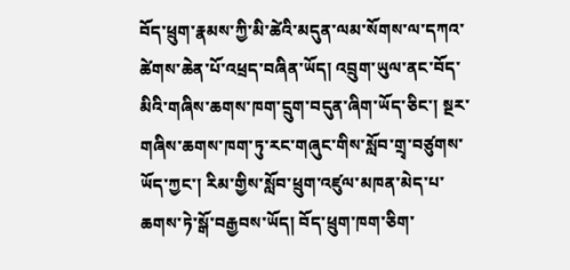བོད་ཕྲུག་རྣམས་ཀྱི་མི་ཚེའི་མདུན་ལམ་སོགས་ལ་དཀའ་ཚེགས་ཆེན་པོ་འཕྲད་བཞིན་ཡོད། འབྲུག་ཡུལ་ནང་བོད་མིའི་གཞིས་ཆགས་ཁག་དྲུག་བདུན་ཞིག་ཡོད་ཅིང་། སྔར་གཞིས་ཆགས་ཁག་ཏུ་རང་གཞུང་གིས་སློབ་གྲྭ་བཙུགས་ཡོད་ཀྱང་། རིམ་གྱིས་སློབ་ཕྲུག་འཛུལ་མཁན་མེད་པ་ཆགས་ཏེ་སྒོ་བརྒྱབས་ཡོད། བོད་ཕྲུག་ཁག་ཅིག་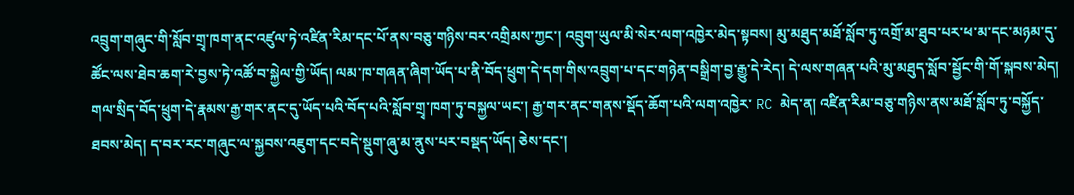འབྲུག་གཞུང་གི་སློབ་གྲྭ་ཁག་ནང་འཛུལ་ཏེ་འཛིན་རིམ་དང་པོ་ནས་བཅུ་གཉིས་བར་འགྲིམས་ཀྱང་། འབྲུག་ཡུལ་མི་སེར་ལག་འཁྱེར་མེད་སྟབས། མུ་མཐུད་མཐོ་སློབ་ཏུ་འགྲོ་མ་ཐུབ་པར་ཕ་མ་དང་མཉམ་དུ་ཚོང་ལས་ཐེབ་ཆག་རེ་བྱས་ཏེ་འཚོ་བ་སྐྱེལ་གྱི་ཡོད། ལམ་ཁ་གཞན་ཞིག་ཡོད་པ་ནི་བོད་ཕྲུག་དེ་དག་གིས་འབྲུག་པ་དང་གཉེན་བསྒྲིག་བྱ་རྒྱུ་དེ་རེད། དེ་ལས་གཞན་པའི་མུ་མཐུད་སློབ་སྦྱོང་གི་གོ་སྐབས་མེད། གལ་སྲིད་བོད་ཕྲུག་དེ་རྣམས་རྒྱ་གར་ནང་དུ་ཡོད་པའི་བོད་པའི་སློབ་གྲྭ་ཁག་ཏུ་བསྐྱལ་ཡང་། རྒྱ་གར་ནང་གནས་སྡོད་ཆོག་པའི་ལག་འཁྱེར་ RC མེད་ན། འཛིན་རིམ་བཅུ་གཉིས་ནས་མཐོ་སློབ་ཏུ་བསྐྱོད་ཐབས་མེད། ད་བར་རང་གཞུང་ལ་སྐྱབས་འཇུག་དང་བདེ་སྡུག་ཞུ་མ་ནུས་པར་བསྡད་ཡོད། ཅེས་དང་།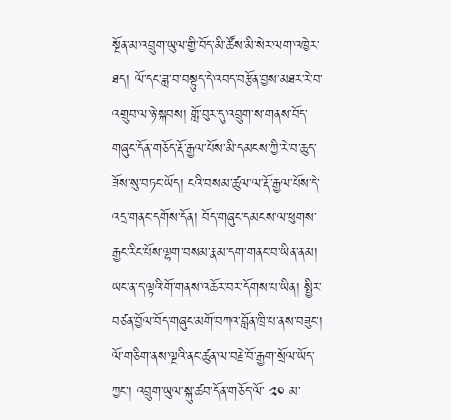སྔོན་མ་འབྲུག་ཡུལ་གྱི་བོད་མི་ཚོས་མི་སེར་ལག་འཁྱེར་ཐད། ལོ་དང་ཟླ་བ་བསྟུད་དེ་འབད་བརྩོན་བྱས་མཐར་རེ་བ་འགྲུབ་ལ་ཉེ་སྐབས། གློ་བུར་དུ་འབྲུག་ས་གནས་བོད་གཞུང་དོན་གཅོད་རྡོ་རྒྱལ་པོས་མི་དམངས་ཀྱི་རེ་བ་ཆུད་ཟོས་སུ་བཏང་ཡོད། ངའི་བསམ་ཚུལ་ལ་རྡོ་རྒྱལ་པོས་དེ་འདྲ་གནང་དགོས་དོན། བོད་གཞུང་དམངས་ལ་ཕུགས་རྒྱང་རིང་པོས་ལྷག་བསམ་རྣམ་དག་གནང་བ་ཡིན་ནམ། ཡང་ན་ད་ལྟའི་གོ་གནས་འཆོར་བར་དོགས་པ་ཡིན། སྤྱིར་བཙན་བྱོལ་བོད་གཞུང་མགོ་བཀའ་བློན་ཁྲི་པ་ནས་བཟུང་། ལོ་གཅིག་ནས་ལྔའི་ནང་ཚུན་ལ་བརྗེ་བོ་རྒྱག་སྲོལ་ཡོད་ཀྱང་། འབྲུག་ཡུལ་སྐུ་ཚབ་དོན་གཅོད་ལོ་ ༢༠ མ་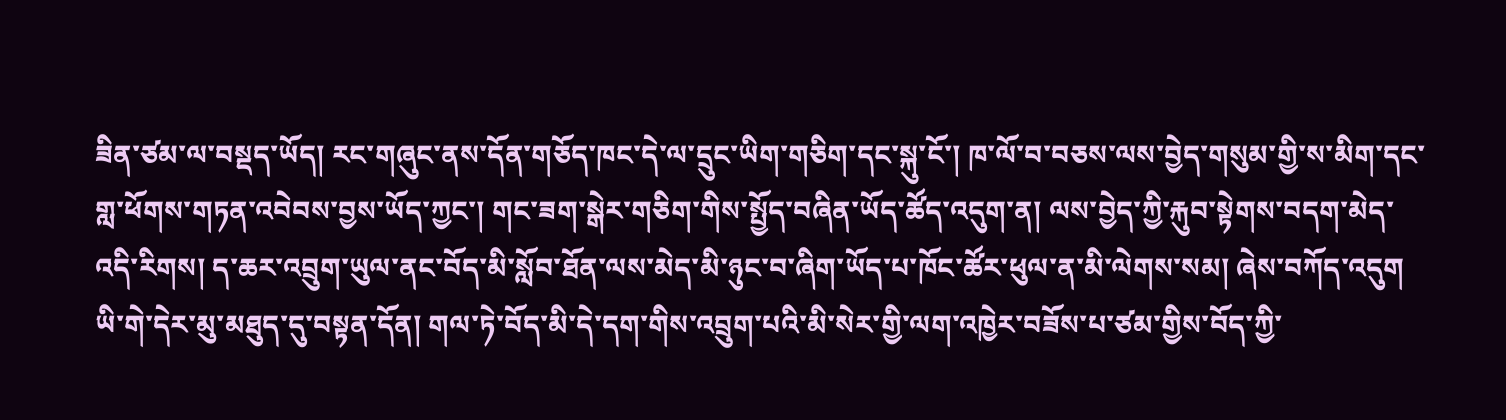ཟིན་ཙམ་ལ་བསྡད་ཡོད། རང་གཞུང་ནས་དོན་གཅོད་ཁང་དེ་ལ་དྲུང་ཡིག་གཅིག་དང་སྐུ་ངོ་། ཁ་ལོ་བ་བཅས་ལས་བྱེད་གསུམ་གྱི་ས་མིག་དང་གླ་ཕོགས་གཏན་འབེབས་བྱས་ཡོད་ཀྱང་། གང་ཟག་སྒེར་གཅིག་གིས་སྤྱོད་བཞིན་ཡོད་ཚོད་འདུག་ན། ལས་བྱེད་ཀྱི་རྐུབ་སྟེགས་བདག་མེད་འདི་རིགས། ད་ཆར་འབྲུག་ཡུལ་ནང་བོད་མི་སློབ་ཐོན་ལས་མེད་མི་ཉུང་བ་ཞིག་ཡོད་པ་ཁོང་ཚོར་ཕུལ་ན་མི་ལེགས་སམ། ཞེས་བཀོད་འདུག
ཡི་གེ་དེར་མུ་མཐུད་དུ་བསྟན་དོན། གལ་ཏེ་བོད་མི་དེ་དག་གིས་འབྲུག་པའི་མི་སེར་གྱི་ལག་འཁྱེར་བཟོས་པ་ཙམ་གྱིས་བོད་ཀྱི་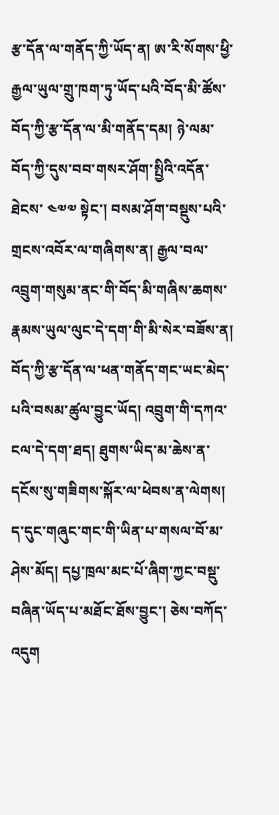རྩ་དོན་ལ་གནོད་ཀྱི་ཡོད་ན། ཨ་རི་སོགས་ཕྱི་རྒྱལ་ཡུལ་གྲུ་ཁག་ཏུ་ཡོད་པའི་བོད་མི་ཚོས་བོད་ཀྱི་རྩ་དོན་ལ་མི་གནོད་དམ། ཉེ་ལམ་བོད་ཀྱི་དུས་བབ་གསར་ཤོག་སྤྱིའི་འདོན་ཐེངས་ ༤༧༧ སྟེང་། བསམ་ཤོག་བསྡུས་པའི་གྲངས་འབོར་ལ་གཞིགས་ན། རྒྱལ་བལ་འབྲུག་གསུམ་ནང་གི་བོད་མི་གཞིས་ཆགས་རྣམས་ཡུལ་ལུང་དེ་དག་གི་མི་སེར་བཟོས་ན། བོད་ཀྱི་རྩ་དོན་ལ་ཕན་གནོད་གང་ཡང་མེད་པའི་བསམ་ཚུལ་བྱུང་ཡོད། འབྲུག་གི་དཀའ་ངལ་དེ་དག་ཐད། ཐུགས་ཡིད་མ་ཆེས་ན་དངོས་སུ་གཟིགས་སྐོར་ལ་ཕེབས་ན་ལེགས། ད་དུང་གཞུང་གང་གི་ཡིན་པ་གསལ་བོ་མ་ཤེས་མོད། དཔྱ་ཁྲལ་མང་པོ་ཞིག་ཀྱང་བསྡུ་བཞིན་ཡོད་པ་མཐོང་ཐོས་བྱུང་། ཅེས་བཀོད་འདུག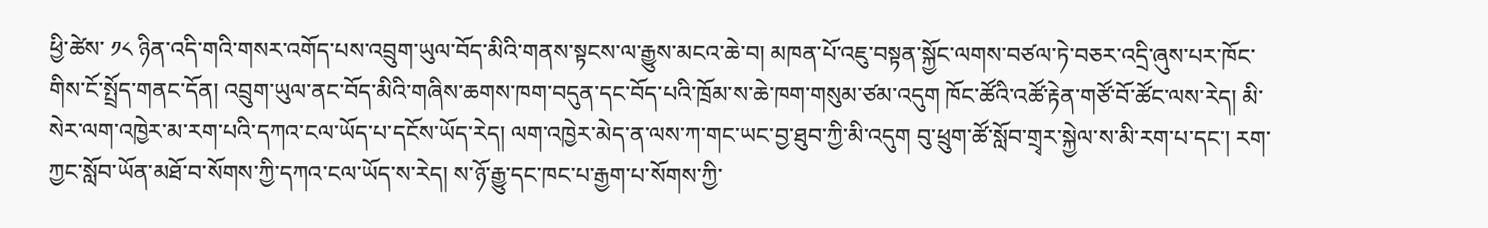ཕྱི་ཚེས་ ༡༨ ཉིན་འདི་གའི་གསར་འགོད་པས་འབྲུག་ཡུལ་བོད་མིའི་གནས་སྟངས་ལ་རྒྱུས་མངའ་ཆེ་བ། མཁན་པོ་འཇུ་བསྟན་སྐྱོང་ལགས་བཙལ་ཏེ་བཅར་འདྲི་ཞུས་པར་ཁོང་གིས་ངོ་སྤྲོད་གནང་དོན། འབྲུག་ཡུལ་ནང་བོད་མིའི་གཞིས་ཆགས་ཁག་བདུན་དང་བོད་པའི་ཁྲོམ་ས་ཆེ་ཁག་གསུམ་ཙམ་འདུག ཁོང་ཚོའི་འཚོ་རྟེན་གཙོ་བོ་ཚོང་ལས་རེད། མི་སེར་ལག་འཁྱེར་མ་རག་པའི་དཀའ་ངལ་ཡོད་པ་དངོས་ཡོད་རེད། ལག་འཁྱེར་མེད་ན་ལས་ཀ་གང་ཡང་བྱ་ཐུབ་ཀྱི་མི་འདུག བུ་ཕྲུག་ཚོ་སློབ་གྲྭར་སྐྱེལ་ས་མི་རག་པ་དང་། རག་ཀྱང་སློབ་ཡོན་མཐོ་བ་སོགས་ཀྱི་དཀའ་ངལ་ཡོད་ས་རེད། ས་ཉོ་རྒྱུ་དང་ཁང་པ་རྒྱག་པ་སོགས་ཀྱི་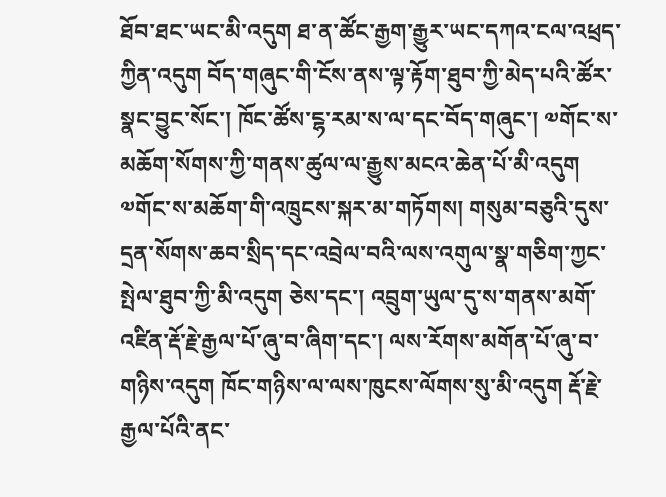ཐོབ་ཐང་ཡང་མི་འདུག ཐ་ན་ཚོང་རྒྱག་རྒྱུར་ཡང་དཀའ་ངལ་འཕྲད་ཀྱིན་འདུག བོད་གཞུང་གི་ངོས་ནས་ལྟ་རྟོག་ཐུབ་ཀྱི་མེད་པའི་ཚོར་སྣང་བྱུང་སོང་། ཁོང་ཚོས་ངྷ་རམ་ས་ལ་དང་བོད་གཞུང་། ༧གོང་ས་མཆོག་སོགས་ཀྱི་གནས་ཚུལ་ལ་རྒྱུས་མངའ་ཆེན་པོ་མི་འདུག ༧གོང་ས་མཆོག་གི་འཁྲུངས་སྐར་མ་གཏོགས། གསུམ་བཅུའི་དུས་དྲན་སོགས་ཆབ་སྲིད་དང་འབྲེལ་བའི་ལས་འགུལ་སྣ་གཅིག་ཀྱང་སྤེལ་ཐུབ་ཀྱི་མི་འདུག ཅེས་དང་། འབྲུག་ཡུལ་དུ་ས་གནས་མགོ་འཛིན་རྡོ་རྗེ་རྒྱལ་པོ་ཞུ་བ་ཞིག་དང་། ལས་རོགས་མགོན་པོ་ཞུ་བ་གཉིས་འདུག ཁོང་གཉིས་ལ་ལས་ཁུངས་ལོགས་སུ་མི་འདུག རྡོ་རྗེ་རྒྱལ་པོའི་ནང་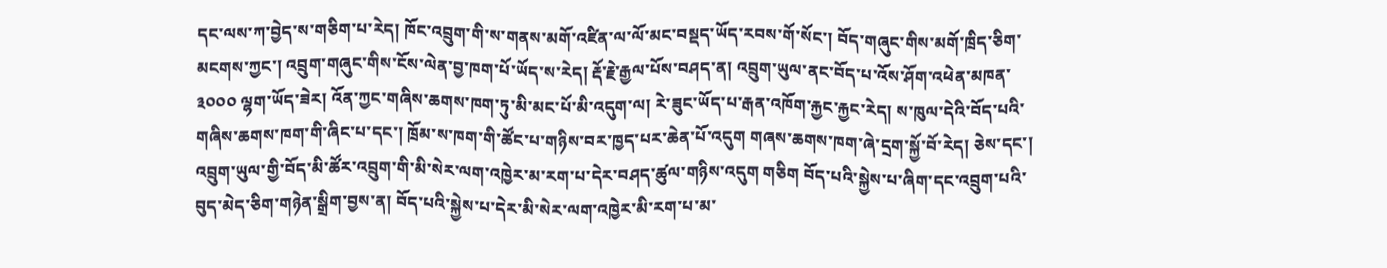དང་ལས་ཀ་བྱེད་ས་གཅིག་པ་རེད། ཁོང་འབྲུག་གི་ས་གནས་མགོ་འཛིན་ལ་ལོ་མང་བསྡད་ཡོད་རབས་གོ་སོང་། བོད་གཞུང་གིས་མགོ་ཁྲིད་ཅིག་མངགས་ཀྱང་། འབྲུག་གཞུང་གིས་ངོས་ལེན་བྱ་ཁག་པོ་ཡོད་ས་རེད། རྡོ་རྗེ་རྒྱལ་པོས་བཤད་ན། འབྲུག་ཡུལ་ནང་བོད་པ་འོས་ཤོག་འཕེན་མཁན་ ༣༠༠༠ ལྷག་ཡོད་ཟེར། འོན་ཀྱང་གཞིས་ཆགས་ཁག་ཏུ་མི་མང་པོ་མི་འདུག་ལ། རེ་ཟུང་ཡོད་པ་རྒན་འཁོག་རྐྱང་རྐྱང་རེད། ས་ཁུལ་དེའི་བོད་པའི་གཞིས་ཆགས་ཁག་གི་ཞིང་པ་དང་། ཁྲོམ་ས་ཁག་གི་ཚོང་པ་གཉིས་བར་ཁྱད་པར་ཆེན་པོ་འདུག གཞས་ཆགས་ཁག་ཞེ་དྲག་སྐྱོ་བོ་རེད། ཅེས་དང་།
འབྲུག་ཡུལ་གྱི་བོད་མི་ཚོར་འབྲུག་གི་མི་སེར་ལག་འཁྱེར་མ་རག་པ་དེར་བཤད་ཚུལ་གཉིས་འདུག གཅིག བོད་པའི་སྐྱེས་པ་ཞིག་དང་འབྲུག་པའི་བུད་མེད་ཅིག་གཉེན་སྒྲིག་བྱས་ན། བོད་པའི་སྐྱེས་པ་དེར་མི་སེར་ལག་འཁྱེར་མི་རག་པ་མ་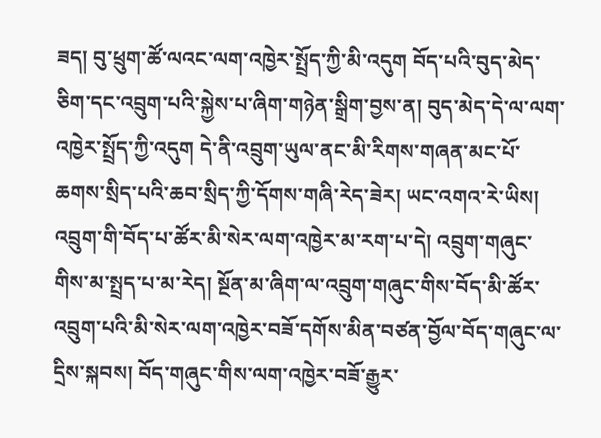ཟད། བུ་ཕྲུག་ཚོ་ལའང་ལག་འཁྱེར་སྤྲོད་ཀྱི་མི་འདུག བོད་པའི་བུད་མེད་ཅིག་དང་འབྲུག་པའི་སྐྱེས་པ་ཞིག་གཉེན་སྒྲིག་བྱས་ན། བུད་མེད་དེ་ལ་ལག་འཁྱེར་སྤྲོད་ཀྱི་འདུག དེ་ནི་འབྲུག་ཡུལ་ནང་མི་རིགས་གཞན་མང་པོ་ཆགས་སྲིད་པའི་ཆབ་སྲིད་ཀྱི་དོགས་གཞི་རེད་ཟེར། ཡང་འགའ་རེ་ཡིས། འབྲུག་གི་བོད་པ་ཚོར་མི་སེར་ལག་འཁྱེར་མ་རག་པ་དེ། འབྲུག་གཞུང་གིས་མ་སྤྲད་པ་མ་རེད། སྔོན་མ་ཞིག་ལ་འབྲུག་གཞུང་གིས་བོད་མི་ཚོར་འབྲུག་པའི་མི་སེར་ལག་འཁྱེར་བཟོ་དགོས་མིན་བཙན་བྱོལ་བོད་གཞུང་ལ་དྲིས་སྐབས། བོད་གཞུང་གིས་ལག་འཁྱེར་བཟོ་རྒྱུར་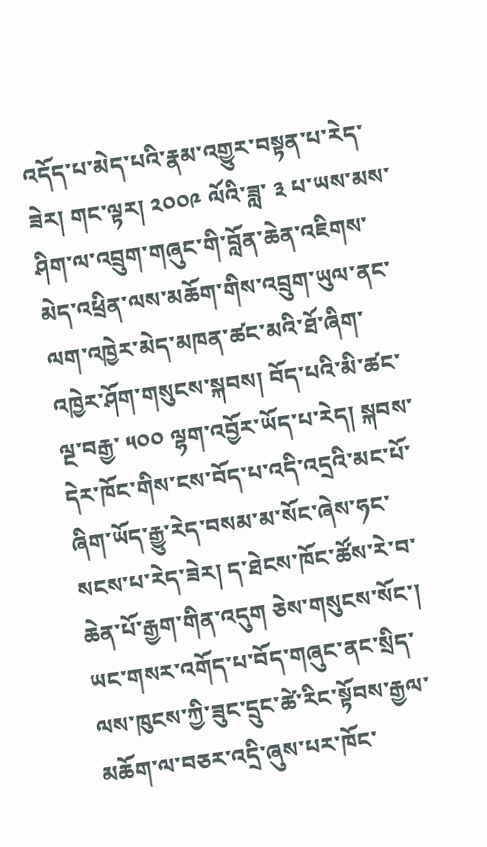འདོད་པ་མེད་པའི་རྣམ་འགྱུར་བསྟན་པ་རེད་ཟེར། གང་ལྟར། ༢༠༠༩ ལོའི་ཟླ་ ༣ པ་ཡས་མས་ཤིག་ལ་འབྲུག་གཞུང་གི་བློན་ཆེན་འཇིགས་མེད་འཕྲིན་ལས་མཆོག་གིས་འབྲུག་ཡུལ་ནང་ལག་འཁྱེར་མེད་མཁན་ཚང་མའི་ཐོ་ཞིག་འཁྱེར་ཤོག་གསུངས་སྐབས། བོད་པའི་མི་ཚང་ལྔ་བརྒྱ་ ༥༠༠ ལྷག་འབྱོར་ཡོད་པ་རེད། སྐབས་དེར་ཁོང་གིས་ངས་བོད་པ་འདི་འདྲའི་མང་པོ་ཞིག་ཡོད་རྒྱུ་རེད་བསམ་མ་སོང་ཞེས་ཧང་སངས་པ་རེད་ཟེར། ད་ཐེངས་ཁོང་ཚོས་རེ་བ་ཆེན་པོ་རྒྱག་གིན་འདུག ཅེས་གསུངས་སོང་།
ཡང་གསར་འགོད་པ་བོད་གཞུང་ནང་སྲིད་ལས་ཁུངས་ཀྱི་ཟུང་དྲུང་ཚེ་རིང་སྟོབས་རྒྱལ་མཆོག་ལ་བཅར་འདྲི་ཞུས་པར་ཁོང་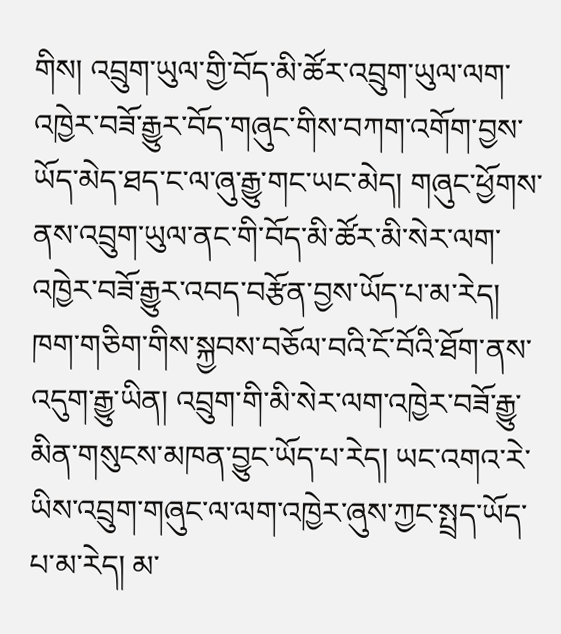གིས། འབྲུག་ཡུལ་གྱི་བོད་མི་ཚོར་འབྲུག་ཡུལ་ལག་འཁྱེར་བཟོ་རྒྱུར་བོད་གཞུང་གིས་བཀག་འགོག་བྱས་ཡོད་མེད་ཐད་ང་ལ་ཞུ་རྒྱུ་གང་ཡང་མེད། གཞུང་ཕྱོགས་ནས་འབྲུག་ཡུལ་ནང་གི་བོད་མི་ཚོར་མི་སེར་ལག་འཁྱེར་བཟོ་རྒྱུར་འབད་བརྩོན་བྱས་ཡོད་པ་མ་རེད། ཁག་གཅིག་གིས་སྐྱབས་བཅོལ་བའི་ངོ་བོའི་ཐོག་ནས་འདུག་རྒྱུ་ཡིན། འབྲུག་གི་མི་སེར་ལག་འཁྱེར་བཟོ་རྒྱུ་མིན་གསུངས་མཁན་བྱུང་ཡོད་པ་རེད། ཡང་འགའ་རེ་ཡིས་འབྲུག་གཞུང་ལ་ལག་འཁྱེར་ཞུས་ཀྱང་སྤྲད་ཡོད་པ་མ་རེད། མ་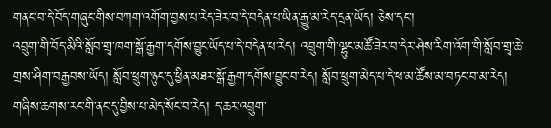གནང་བ་དེ་བོད་གཞུང་གིས་བཀག་འགོག་བྱས་པ་རེད་ཟེར་བ་དེ་བདེན་པ་ཡིན་རྒྱུ་མ་རེད་དྲན་ཡོད། ཅེས་དང་།
འབྲུག་གི་བོད་མིའི་སློབ་གྲྭ་ཁག་སྒོ་རྒྱག་དགོས་བྱུང་ཡོད་པ་དེ་བདེན་པ་རེད། འབྲུག་གི་ལྷུང་མཚོ་ཟེར་བ་དེར་ཤེས་རིག་འོག་གི་སློབ་གྲྭ་ཆེ་གྲས་ཤིག་བརྒྱབས་ཡོད། སློབ་ཕྲུག་ཉུང་དུ་ཕྱིན་མཐར་སྒོ་རྒྱག་དགོས་བྱུང་བ་རེད། སློབ་ཕྲུག་མེད་པ་དེ་ཕ་མ་ཚོས་མ་བཏང་བ་མ་རེད། གཞིས་ཆགས་རང་གི་ནང་དུ་བྱིས་པ་མེད་སོང་བ་རེད། ད་ཆར་འབྲུག་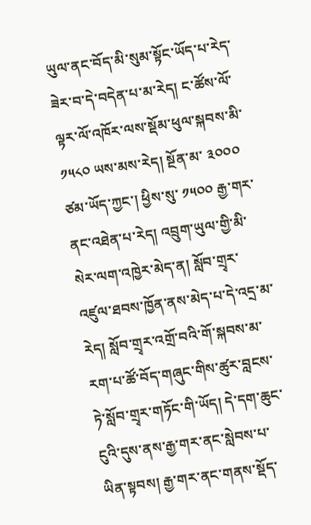ཡུལ་ནང་བོད་མི་སུམ་སྟོང་ཡོད་པ་རེད་ཟེར་བ་དེ་བདེན་པ་མ་རེད། ང་ཚོས་ལོ་ལྟར་ལོ་འཁོར་ལས་སྡོམ་ཕུལ་སྐབས་མི་ ༡༥༨༠ ཡས་མས་རེད། སྔོན་མ་ ༣༠༠༠ ཙམ་ཡོད་ཀྱང་། ཕྱིས་སུ་ ༡༥༠༠ རྒྱ་གར་ནང་འཐེན་པ་རེད། འབྲུག་ཡུལ་གྱི་མི་སེར་ལག་འཁྱེར་མེད་ན། སློབ་གྲྭར་འཛུལ་ཐབས་ཁྱོན་ནས་མེད་པ་དེ་འདྲ་མ་རེད། སློབ་གྲྭར་འགྲོ་བའི་གོ་སྐབས་མ་རག་པ་ཚོ་བོད་གཞུང་གིས་ཚུར་བླངས་ཏེ་སློབ་གྲྭར་གཏོང་གི་ཡོད། དེ་དག་ཆུང་ངུའི་དུས་ནས་རྒྱ་གར་ནང་སླེབས་པ་ཡིན་སྟབས། རྒྱ་གར་ནང་གནས་སྡོད་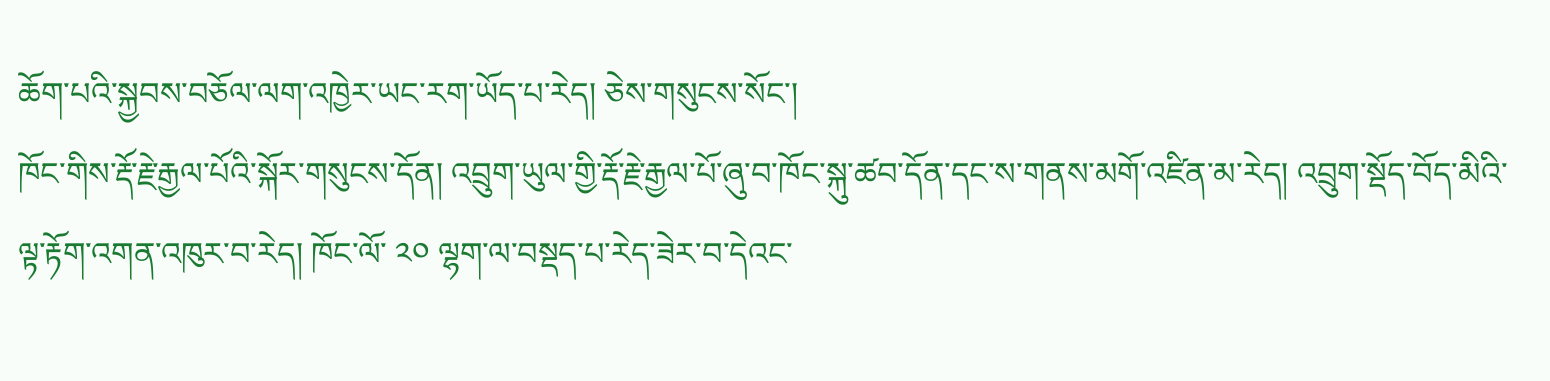ཆོག་པའི་སྐྱབས་བཅོལ་ལག་འཁྱེར་ཡང་རག་ཡོད་པ་རེད། ཅེས་གསུངས་སོང་།
ཁོང་གིས་རྡོ་རྗེ་རྒྱལ་པོའི་སྐོར་གསུངས་དོན། འབྲུག་ཡུལ་གྱི་རྡོ་རྗེ་རྒྱལ་པོ་ཞུ་བ་ཁོང་སྐུ་ཚབ་དོན་དང་ས་གནས་མགོ་འཛིན་མ་རེད། འབྲུག་སྡོད་བོད་མིའི་ལྟ་རྟོག་འགན་འཁུར་བ་རེད། ཁོང་ལོ་ ༢༠ ལྷག་ལ་བསྡད་པ་རེད་ཟེར་བ་དེའང་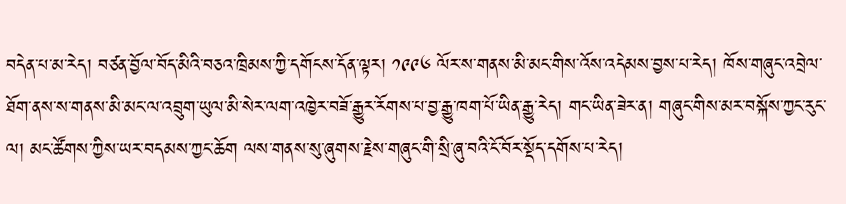བདེན་པ་མ་རེད། བཙན་བྱོལ་བོད་མིའི་བཅའ་ཁྲིམས་ཀྱི་དགོངས་དོན་ལྟར། ༡༩༩༦ ལོར་ས་གནས་མི་མང་གིས་འོས་འདེམས་བྱས་པ་རེད། ཁོས་གཞུང་འབྲེལ་ཐོག་ནས་ས་གནས་མི་མང་ལ་འབྲུག་ཡུལ་མི་སེར་ལག་འཁྱེར་བཟོ་རྒྱུར་རོགས་པ་བྱ་རྒྱུ་ཁག་པོ་ཡིན་རྒྱུ་རེད། གང་ཡིན་ཟེར་ན། གཞུང་གིས་མར་བསྐོས་ཀྱང་རུང་ལ། མང་ཚོགས་ཀྱིས་ཡར་བདམས་ཀྱང་ཆོག ལས་གནས་སུ་ཞུགས་རྗེས་གཞུང་གི་སྲི་ཞུ་བའི་ངོ་བོར་སྡོད་དགོས་པ་རེད།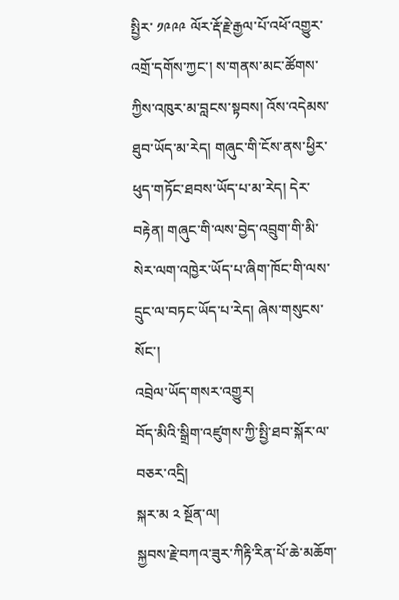སྤྱིར་ ༡༩༩༩ ལོར་རྡོ་རྗེ་རྒྱལ་པོ་འཕོ་འགྱུར་འགྲོ་དགོས་ཀྱང་། ས་གནས་མང་ཚོགས་ཀྱིས་འཁུར་མ་བླངས་སྟབས། འོས་འདེམས་ཐུབ་ཡོད་མ་རེད། གཞུང་གི་ངོས་ནས་ཕྱིར་ཕུད་གཏོང་ཐབས་ཡོད་པ་མ་རེད། དེར་བརྟེན། གཞུང་གི་ལས་བྱེད་འབྲུག་གི་མི་སེར་ལག་འཁྱེར་ཡོད་པ་ཞིག་ཁོང་གི་ལས་དྲུང་ལ་བཏང་ཡོད་པ་རེད། ཞེས་གསུངས་སོང་།
འབྲེལ་ཡོད་གསར་འགྱུར།
བོད་མིའི་སྒྲིག་འཛུགས་ཀྱི་སྤྱི་ཐབ་སྐོར་ལ་བཅར་འདྲི།
སྐར་མ ༢ སྔོན་ལ།
སྐྱབས་རྗེ་བཀའ་ཟུར་ཀིརྟི་རིན་པོ་ཆེ་མཆོག་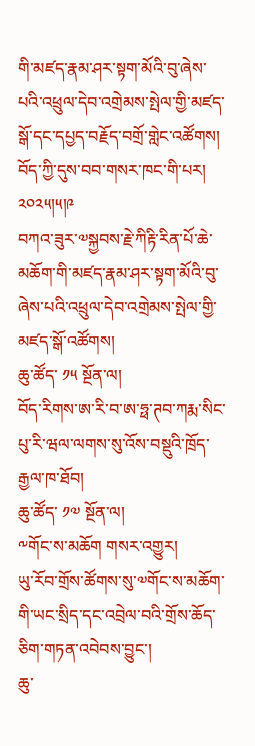གི་མཛད་རྣམ་ཤར་སྟག་མོའི་བུ་ཞེས་པའི་འཕྲུལ་དེབ་འགྲེམས་སྤེལ་གྱི་མཛད་སྒོ་དང་དཔྱད་བརྗོད་བགྲོ་གླེང་འཚོགས། བོད་ཀྱི་དུས་བབ་གསར་ཁང་གི་པར། ༢༠༢༥།༥།༩
བཀའ་ཟུར་༧སྐྱབས་རྗེ་ཀིརྟི་རིན་པོ་ཆེ་མཆོག་གི་མཛད་རྣམ་ཤར་སྟག་མོའི་བུ་ཞེས་པའི་འཕྲུལ་དེབ་འགྲེམས་སྤེལ་གྱི་མཛད་སྒོ་འཚོགས།
ཆུ་ཚོད་ ༡༥ སྔོན་ལ།
བོད་རིགས་ཨ་རི་བ་ཨ་ཧྥ་ཊབ་ཀརྨ་སིང་པུ་རི་ཝལ་ལགས་སུ་འོས་བསྡུའི་ཁྲོད་རྒྱལ་ཁ་ཐོབ།
ཆུ་ཚོད་ ༡༧ སྔོན་ལ།
༸གོང་ས་མཆོག གསར་འགྱུར།
ཡུ་རོབ་གྲོས་ཚོགས་སུ་༧གོང་ས་མཆོག་གི་ཡང་སྲིད་དང་འབྲེལ་བའི་གྲོས་ཆོད་ཅིག་གཏན་འབེབས་བྱུང་།
ཆུ་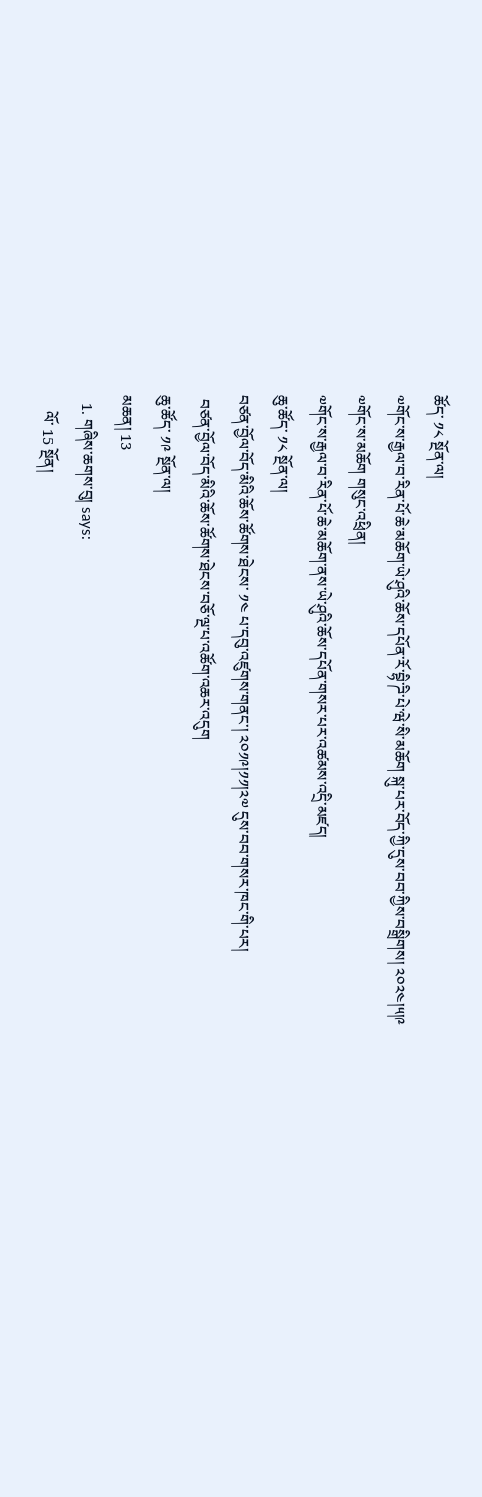ཚོད་ ༡༨ སྔོན་ལ།
༧གོང་ས་རྒྱལ་བ་རིན་པོ་ཆེ་མཆོག་ཡེ་ཤུའི་ཆོས་དཔོན་རོ་བྷི་ཌི་པེ་ཝེ་སི་མཆོག སྐུ་པར་བོད་ཀྱི་དུས་བབ་ཀྱིས་བསྒྲིགས། ༢༠༢༤།༥།༩
༧གོང་ས་མཆོག གསུང་འཕྲིན།
༧གོང་ས་རྒྱལ་བ་རིན་པོ་ཆེ་མཆོག་ནས་ཡེ་ཤུའི་ཆོས་དཔོན་གསར་པར་འཚམས་འདྲི་མཛད།
ཆུ་ཚོད་ ༡༨ སྔོན་ལ།
བཙན་བྱོལ་བོད་མིའི་ཆོས་ཚོགས་ཐེངས་ ༡༤ པ་དབུ་འཛུགས་གནང་། ༢༠༡༩།༡༡།༢༧ དུས་བབ་གསར་ཁང་གི་པར།
 བཙན་བྱོལ་བོད་མིའི་ཆོས་ཚོགས་ཐེངས་བཅོ་ལྔ་པ་འཚོག་འཆར་འདུག
ཆུ་ཚོད་ ༡༩ སྔོན་ལ།
མཆན། 13
  1. གཞིས་ཆགས་བུ། says:
    ལོ་ 15 སྔོན།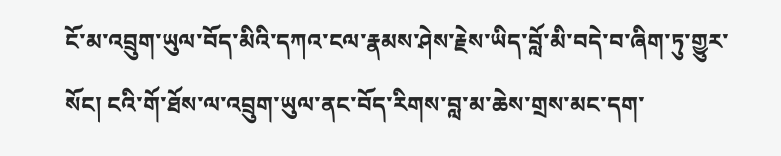ངོ་མ་འབྲུག་ཡུལ་བོད་མིའི་དཀའ་ངལ་རྣམས་ཤེས་རྗེས་ཡིད་བློ་མི་བདེ་བ་ཞིག་ཏུ་གྱུར་སོང། ངའི་གོ་ཐོས་ལ་འབྲུག་ཡུལ་ནང་བོད་རིགས་བླ་མ་ཆེས་གྲས་མང་དག་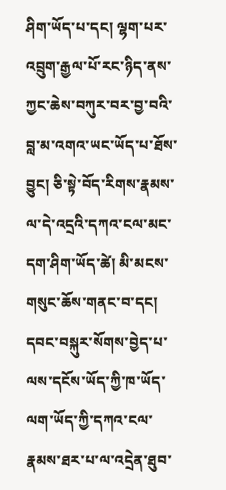ཤིག་ཡོད་པ་དང། ལྷག་པར་འབྲུག་རྒྱལ་པོ་རང་ཉིད་ནས་ཀྱང་ཆེས་བཀུར་བར་བྱ་བའི་བླ་མ་འགའ་ཡང་ཡོད་པ་ཐོས་བྱུང། ཅི་སྟེ་བོད་རིགས་རྣམས་ལ་དེ་འདྲའི་དཀའ་ངལ་མང་དག་ཤིག་ཡོད་ཚེ། མི་མངས་གསུང་ཆོས་གནང་བ་དང། དབང་བསྐུར་སོགས་བྱེད་པ་ལས་དངོས་ཡོད་ཀྱི་ཁ་ཡོད་ལག་ཡོད་ཀྱི་དཀའ་ངལ་རྣམས་ཐར་པ་ལ་འདྲེན་ཐུབ་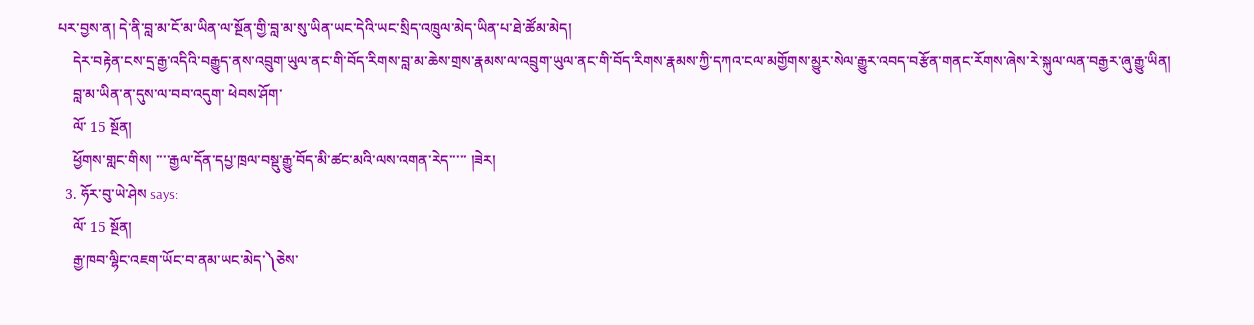པར་བྱས་ན། དེ་ནི་བླ་མ་ངོ་མ་ཡིན་ལ་སྔོན་གྱི་བླ་མ་སུ་ཡིན་ཡང་དེའི་ཡང་སྲིད་འཁྲུལ་མེད་ཡིན་པ་ཐེ་ཚོམ་མེད།
    དེར་བརྟེན་ངས་དྲ་རྒྱ་འདིའི་བརྒྱུད་ནས་འབྲུག་ཡུལ་ནང་གི་བོད་རིགས་བླ་མ་ཆེས་གྲས་རྣམས་ལ་འབྲུག་ཡུལ་ནང་གི་བོད་རིགས་རྣམས་ཀྱི་དཀའ་ངལ་མགྱོགས་མྱུར་སེལ་རྒྱུར་འབད་བརྩོན་གནང་རོགས་ཞེས་རེ་སྐུལ་ལན་བརྒྱར་ཞུ་རྒྱུ་ཡིན།
    བླ་མ་ཡིན་ན་དུས་ལ་བབ་འདུག་ ཕེབས་ཤོག་
    ལོ་ 15 སྔོན།
    ཕྱོགས་གླང་གིས། ་་་་རྒྱལ་དོན་དཔྱ་ཁྲལ་བསྡུ་རྒྱུ་བོད་མི་ཚང་མའི་ལས་འགན་རེད་་་་་ །ཟེར།
  3. ཧོར་བུ་ཡེ་ཤེས says:
    ལོ་ 15 སྔོན།
    རྒྱ་ཁབ་ལྷིང་འཇག་ཡོང་བ་ནམ་ཡང་མེད་༽ཅེས་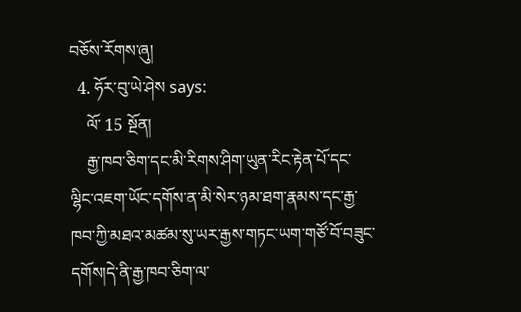བཅོས་རོགས་ཞུ།
  4. ཧོར་བུ་ཡེ་ཤེས says:
    ལོ་ 15 སྔོན།
    རྒྱ་ཁབ་ཅིག་དང་མི་རིགས་ཤིག་ཡུན་རིང་རྟེན་པོ་དང་ལྷིང་འཇག་ཡོང་དགོས་ན་མི་སེར་ཉམ་ཐག་རྣམས་དང་རྒྱ་ཁབ་ཀྱི་མཐའ་མཚམ་སུ་ཡར་རྒྱས་གཏང་ཡག་གཙོ་བོ་བཟུང་དགོས།དེ་ནི་རྒྱ་ཁབ་ཅིག་ལ་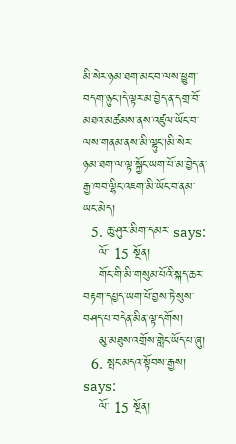མི་སེར་ཉམ་ཐག་མང་བ་ལས་ཕྱུག་བདག་ཉུང་།དེ་ལྟར་མ་བྱེད་ན་དགྲ་བོ་མཐའ་མཚམས་ནས་འཛུལ་ཡོང་བ་ལས་གནམ་ནས་མི་ལྷུང་།མི་སེར་ཉམ་ཐག་ལ་ལྟ་སྐྱོང་ཡག་པོ་མ་བྱེད་ན་རྒྱ་ཁབ་ལྷིང་འཇག་མི་ཡོང་བ་ནམ་ཡང་མེད།
  5. ཆུ་ཤུར་མིག་དམར་ says:
    ལོ་ 15 སྔོན།
    གོང་གི་མི་གསུམ་པོའི་སྐད་ཆར་བརྟག་དཔྱད་ཡག་པོ་བྱས་ཏེ་སུས་བཤད་པ་བདེན་མིན་ལྟ་དགོས།
    མུ་མཐུས་འགྲོས་གླེང་ཡོད་པ་ཞུ།
  6. སྤང་མདའ་སྟོབས་རྒྱས། says:
    ལོ་ 15 སྔོན།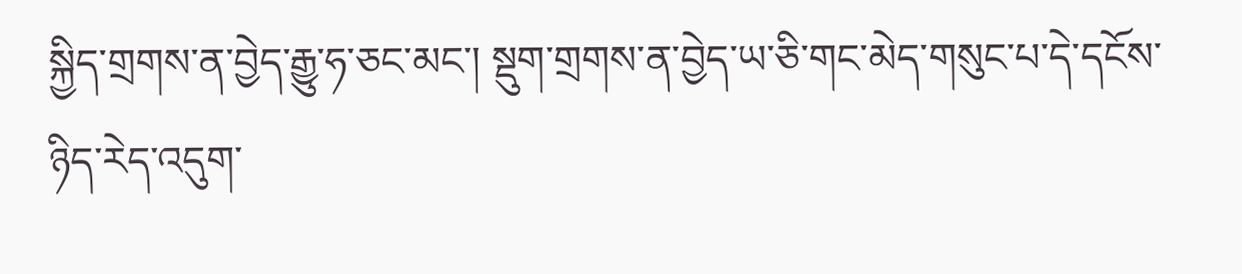སྐྱིད་གྲགས་ན་བྱེད་རྒྱུ་ཧ་ཅང་མང་། སྡུག་གྲགས་ན་བྱེད་ཡ་ཅི་གང་མེད་གསུང་པ་དེ་དངོས་ཉིད་རེད་འདུག་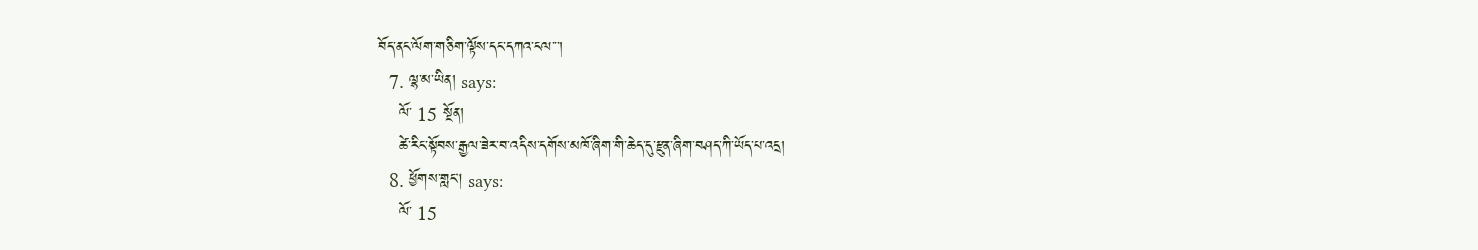བོད་ནང་ལོག་གཅིག་ལྟོས་དང་དཀའ་ངལ་་་།
  7. ལྷ་མ་ཡིན། says:
    ལོ་ 15 སྔོན།
    ཚེ་རིང་སྟོབས་རྒྱལ་ཟེར་བ་འདིས་དགོས་མཁོ་ཞིག་གི་ཆེད་དུ་རྫུན་ཞིག་བཤད་ཀི་ཡོད་པ་འདྲ།
  8. ཕྱོགས་གླང། says:
    ལོ་ 15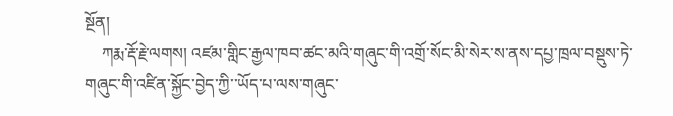སྔོན།
    ཀརྨ་རྡོ་རྗེ་ལགས། འཛམ་གླིང་རྒྱལ་ཁབ་ཚང་མའི་གཞུང་གི་འགྲོ་སོང་མི་སེར་ས་ནས་དཔྱ་ཁྲལ་བསྡུས་ཏེ་གཞུང་གི་འཛིན་སྐྱོང་བྱེད་ཀྱི་་ཡོད་པ་ལས་གཞུང་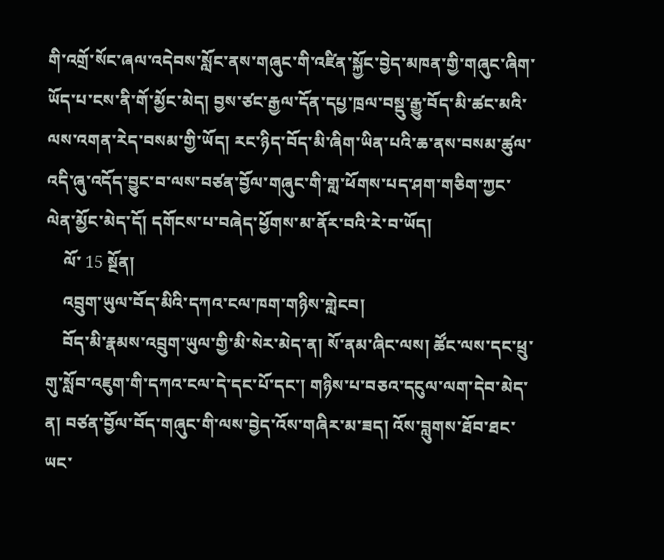གི་འགྲོ་སོང་ཞལ་འདེབས་སློང་ནས་གཞུང་གི་འཛིན་སྐྱོང་བྱེད་མཁན་གྱི་གཞུང་ཞིག་ཡོད་པ་ངས་ནི་གོ་མྱོང་མེད། བྱས་ཙང་རྒྱལ་དོན་དཔྱ་ཁྲལ་བསྡུ་རྒྱུ་བོད་མི་ཚང་མའི་ལས་འགན་རེད་བསམ་གྱི་ཡོད། རང་ཉིད་བོད་མི་ཞིག་ཡིན་པའི་ཆ་ནས་བསམ་ཚུལ་འདི་ཞུ་འདོད་བྱུང་བ་ལས་བཙན་བྱོལ་གཞུང་གི་གླ་ཕོགས་པད་ཤག་གཅིག་ཀྱང་ལེན་མྱོང་མེད་དོ། དགོངས་པ་བཞེད་ཕྱོགས་མ་ནོར་བའི་རེ་བ་ཡོད།
    ལོ་ 15 སྔོན།
    འབྲུག་ཡུལ་བོད་མིའི་དཀའ་ངལ་ཁག་གཉིས་གླེངབ།
    བོད་མི་རྣམས་འབྲུག་ཡུལ་གྱི་མི་སེར་མེད་ན། སོ་ནམ་ཞིང་ལས། ཚོང་ལས་དང་ཕྲུ་གུ་སློབ་འཇུག་གི་དཀའ་ངལ་དེ་དང་པོ་དང་། གཉིས་པ་བཅའ་དངུལ་ལག་དེབ་མེད་ན། བཙན་བྱོལ་བོད་གཞུང་གི་ལས་བྱེད་འོས་གཞིར་མ་ཟད། འོས་བླུགས་ཐོབ་ཐང་ཡང་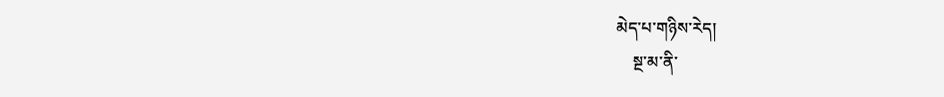མེད་པ་གཉིས་རེད།
    སྔ་མ་ནི་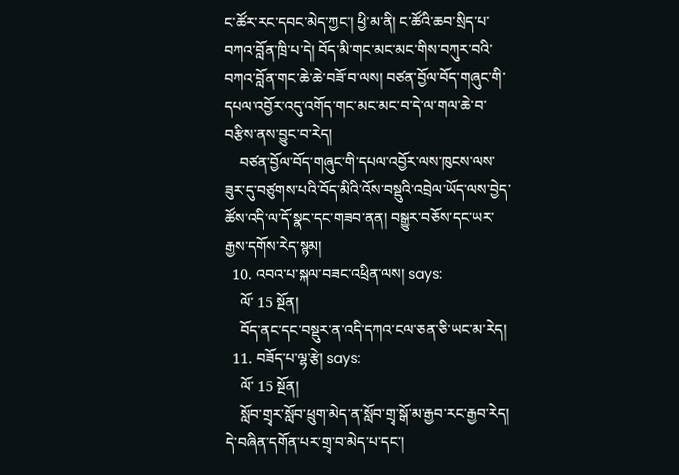ང་ཚོར་རང་དབང་མེད་ཀྱང་། ཕྱི་མ་ནི། ང་ཚོའི་ཆབ་སྲིད་པ་བཀའ་བློན་ཁྲི་པ་དེ། བོད་མི་གང་མང་མང་གིས་བཀུར་བའི་བཀའ་བློན་གང་ཆེ་ཆེ་བཟོ་བ་ལས། བཙན་བྱོལ་བོད་གཞུང་གི་དཔལ་འབྱོར་འདུ་འགོད་གང་མང་མང་བ་དེ་ལ་གལ་ཆེ་བ་བརྩིས་ནས་བྱུང་བ་རེད།
    བཙན་བྱོལ་བོད་གཞུང་གི་དཔལ་འབྱོར་ལས་ཁུངས་ལས་ཟུར་དུ་བཙུགས་པའི་བོད་མིའི་འོས་བསྡུའི་འབྲེལ་ཡོད་ལས་བྱེད་ཚོས་འདི་ལ་དོ་སྣང་དང་གཟབ་ནན། བསྒྱུར་བཅོས་དང་ཡར་རྒྱས་དགོས་རེད་སྙམ།
  10. འབའ་པ་སྐལ་བཟང་འཕྲིན་ལས། says:
    ལོ་ 15 སྔོན།
    བོད་ནང་དང་བསྡུར་ན་འདི་དཀའ་ངལ་ཅན་ཅི་ཡང་མ་རེད།
  11. བཟོད་པ་ལྷ་རྩེ། says:
    ལོ་ 15 སྔོན།
    སློབ་གྲྭར་སློབ་ཕྲུག་མེད་ན་སློབ་གྲྭ་སྒོ་མ་རྒྱབ་རང་རྒྱབ་རེད། དེ་བཞིན་དགོན་པར་གྲྭ་བ་མེད་པ་དང་།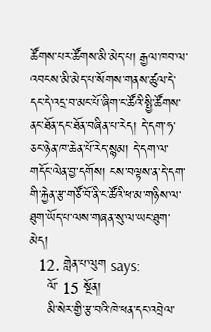ཚོགས་པར་ཚོགས་མི་མེད་པ། རྒྱལ་ཁབ་ལ་འབངས་མི་མེད་པ་སོགས་གནས་ཚུལ་དེ་དང་དེ་འདྲ་བ་མང་པོ་ཞིག་ང་ཚོའི་སྤྱི་ཚོགས་ནང་ཐོན་དང་ཐོན་བཞིན་པ་རེད། དེ་དག་ཧ་ཅང་ཉེན་ཁ་ཆེན་པོ་རེད་སྙམ། དེ་དག་ལ་གདོང་ལེན་བྱ་དགོས། ངས་བལྟས་ན་དེ་དག་གི་རྐྱེན་རྩ་གཙོ་བོ་ནི་ང་ཚོའི་ཕ་མ་གཉིས་ལ་ཐུག་ཡོད་པ་ལས་གཞན་སུ་ལ་ཡང་ཐུག་མེད།
  12. གླེན་པ་ལུག says:
    ལོ་ 15 སྔོན།
    མི་སེར་གྱི་རྩ་བའི་ཁེ་ཕན་དང་འབྲེལ་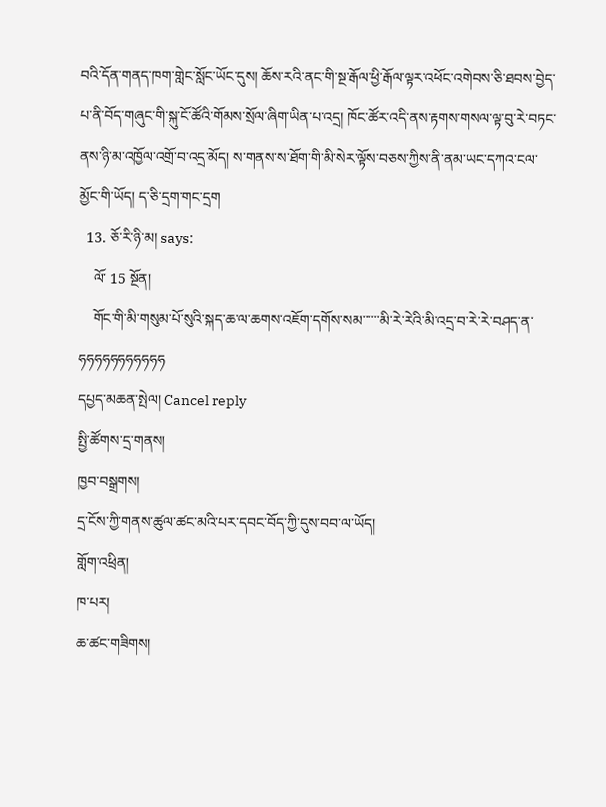བའི་དོན་གནད་ཁག་གླེང་སློང་ཡོང་དུས། ཆོས་རའི་ནང་གི་སྔ་རྒོལ་ཕྱི་རྒོལ་ལྟར་འཕོང་འགེབས་ཅི་ཐབས་བྱེད་པ་ནི་བོད་གཞུང་གི་སྐུ་ངོ་ཚོའི་གོམས་སྲོལ་ཞིག་ཡིན་པ་འདྲ། ཁོང་ཚོར་འདི་ནས་རྟགས་གསལ་ལྟ་བུ་རེ་བཏང་ནས་ཉི་མ་འཁྱོལ་འགྲོ་བ་འདྲ་མོད། ས་གནས་ས་ཐོག་གི་མི་སེར་ལྟོས་བཅས་ཀྱིས་ནི་ནམ་ཡང་དཀའ་ངལ་མྱོང་གི་ཡོད། ད་ཅི་དྲག་གང་དྲག
  13. ཅོ་རི་ཉི་མ། says:
    ལོ་ 15 སྔོན།
    གོང་གི་མི་གསུམ་པོ་སུའི་སྐད་ཆ་ལ་ཆགས་འཇོག་དགོས་སམ་་་་་་མི་རེ་རེའི་མི་འདྲ་བ་རེ་རེ་བཤད་ན་ཧཧཧཧཧཧཧཧཧཧཧ
དཔྱད་མཆན་སྤེལ། Cancel reply
སྤྱི་ཚོགས་དྲ་གནས།
ཁྱབ་བསྒྲགས།
དྲ་ངོས་ཀྱི་གནས་ཚུལ་ཚང་མའི་པར་དབང་བོད་ཀྱི་དུས་བབ་ལ་ཡོད།
གློག་འཕྲིན།
ཁ་པར།
ཆ་ཚང་གཟིགས།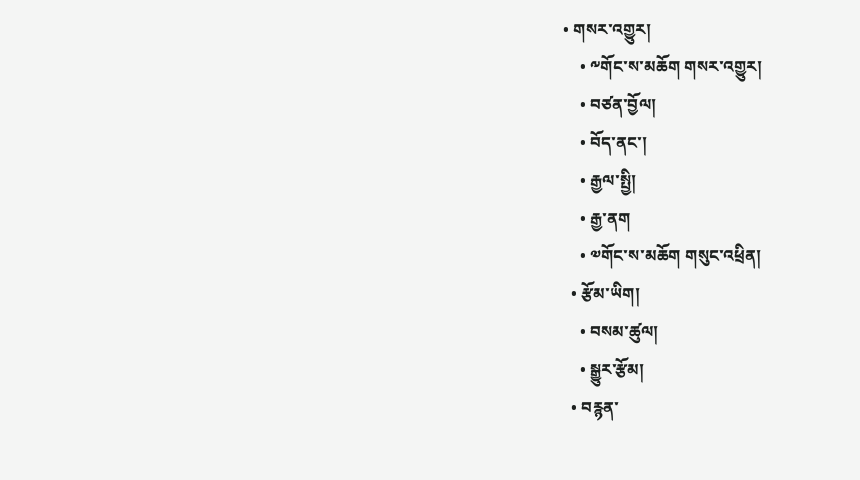• གསར་འགྱུར།
    • ༸གོང་ས་མཆོག གསར་འགྱུར།
    • བཙན་བྱོལ།
    • བོད་ནང་།
    • རྒྱལ་སྤྱི།
    • རྒྱ་ནག
    • ༧གོང་ས་མཆོག གསུང་འཕྲིན།
  • རྩོམ་ཡིག།
    • བསམ་ཚུལ།
    • སྒྱུར་རྩོམ།
  • བརྙན་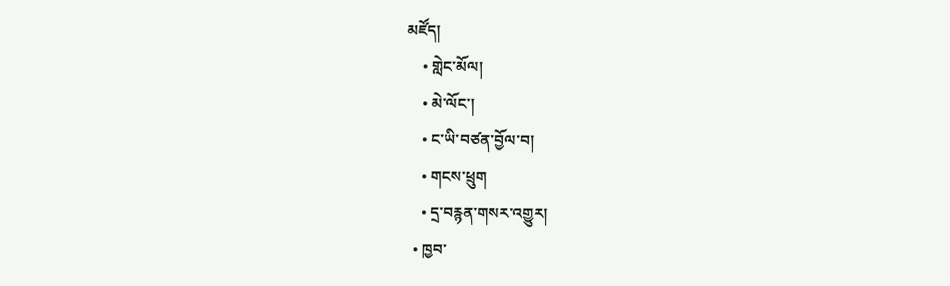མཛོད།
    • གླེང་མོལ།
    • མེ་ལོང་།
    • ང་ཡི་བཙན་བྱོལ་བ།
    • གངས་ཕྲུག
    • དྲ་བརྙན་གསར་འགྱུར།
  • ཁྱབ་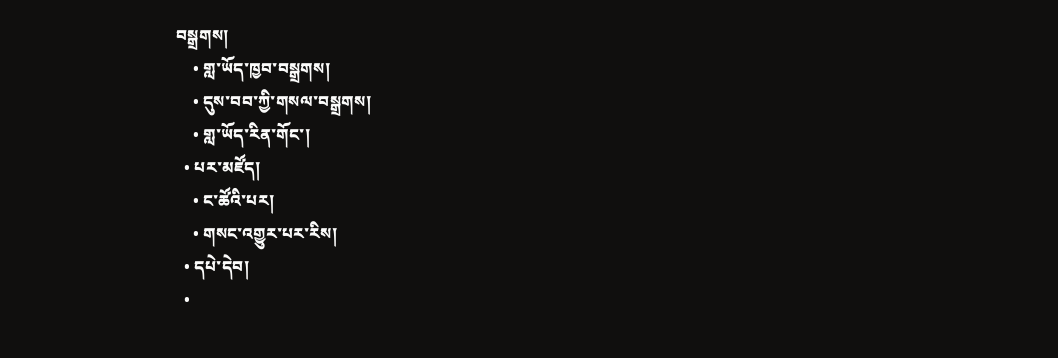བསྒྲགས།
    • གླ་ཡོད་ཁྱབ་བསྒྲགས།
    • དུས་བབ་ཀྱི་གསལ་བསྒྲགས།
    • གླ་ཡོད་རིན་གོང་།
  • པར་མཛོད།
    • ང་ཚོའི་པར།
    • གསང་འགྱུར་པར་རིས།
  • དཔེ་དེབ།
  •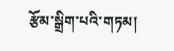རྩོམ་སྒྲིག་པའི་གཏམ།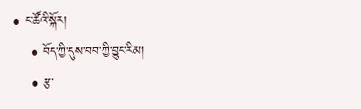• ང་ཚོའི་སྐོར།
    • བོད་ཀྱི་དུས་བབ་ཀྱི་བྱུང་རིམ།
    • རྩ་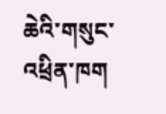ཆེའི་གསུང་འཕྲིན་ཁག